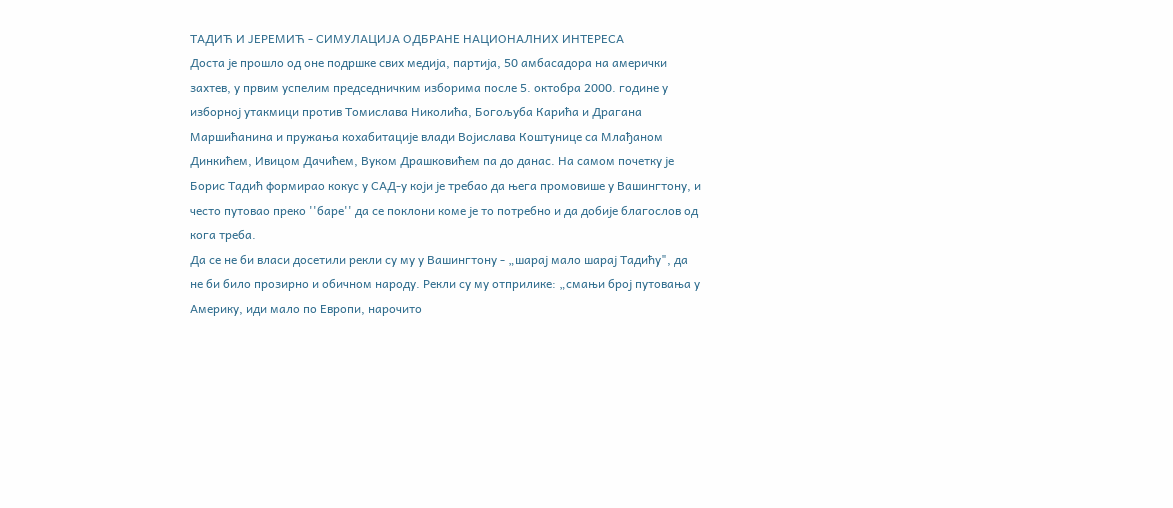ТАДИЋ И ЈЕРЕМИЋ - СИМУЛАЦИЈА ОДБРАНЕ НАЦИОНАЛНИХ ИНТЕРЕСА
Доста је прошло од оне подршке свих медија, партија, 50 амбасадора на амерички захтев, у првим успелим председничким изборима после 5. октобра 2000. године у изборној утакмици против Томислава Николића, Богољуба Карића и Драгана Маршићанина и пружања кохабитације влади Војислава Коштунице са Млађаном Динкићем, Ивицом Дачићем, Вуком Драшковићем па до данас. На самом почетку је Борис Тадић формирао кокус у САД-у који је требао да њега промовише у Вашингтону, и често путовао преко ''баре'' да се поклони коме је то потребно и да добије благослов од кога треба.
Да се не би власи досетили рекли су му у Вашингтону - „шарај мало шарај Тадићу", да не би било прозирно и обичном народу. Рекли су му отприлике: „смањи број путовања у Америку, иди мало по Европи, нарочито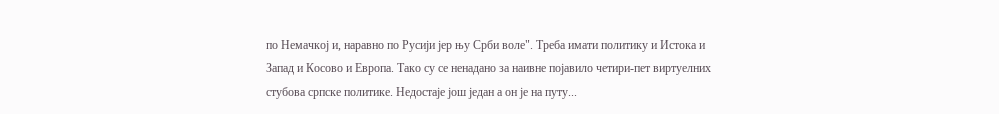по Немачкој и, наравно по Русији јер њу Срби воле". Треба имати политику и Истока и Запад и Косово и Европа. Тако су се ненадано за наивне појавило четири-пет виртуелних стубова српске политике. Недостаје још један а он је на путу...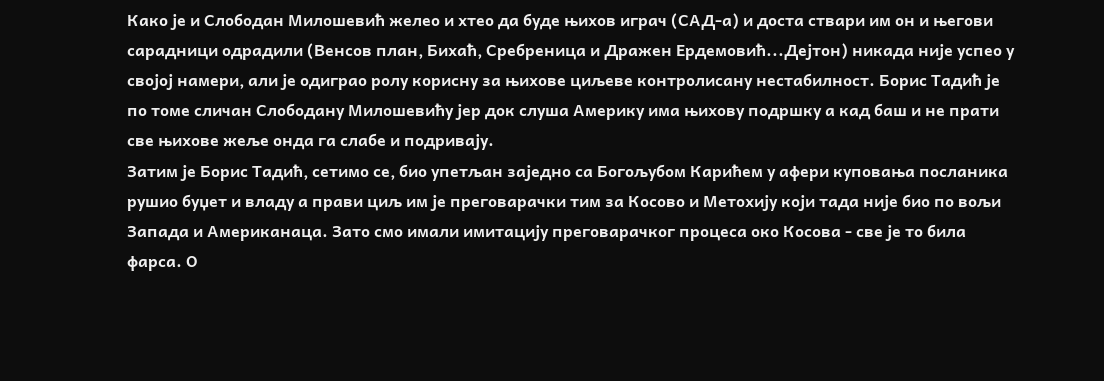Како је и Слободан Милошевић желео и хтео да буде њихов играч (САД-а) и доста ствари им он и његови сарадници одрадили (Венсов план, Бихаћ, Сребреница и Дражен Ердемовић...Дејтон) никада није успео у својој намери, али је одиграо ролу корисну за њихове циљеве контролисану нестабилност. Борис Тадић је по томе сличан Слободану Милошевићу јер док слуша Америку има њихову подршку а кад баш и не прати све њихове жеље онда га слабе и подривају.
Затим је Борис Тадић, сетимо се, био упетљан заједно са Богољубом Карићем у афери куповања посланика рушио буџет и владу а прави циљ им је преговарачки тим за Косово и Метохију који тада није био по вољи Запада и Американаца. Зато смо имали имитацију преговарачког процеса око Косова - све је то била фарса. О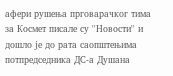афери рушења прговарачког тима за Космет писале су ''Новости'' и дошло је до рата саопштењима потпредседника ДС-а Душана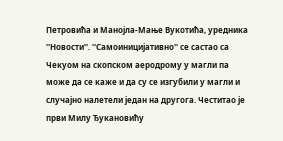Петровића и Манојла-Мање Вукотића, уредника ''Новости''. ''Самоиницијативно'' се састао са Чекуом на скопском аеродрому у магли па може да се каже и да су се изгубили у магли и случајно налетели један на другога. Честитао је први Милу Ђукановићу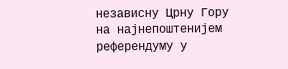независну Црну Гору на најнепоштенијем референдуму у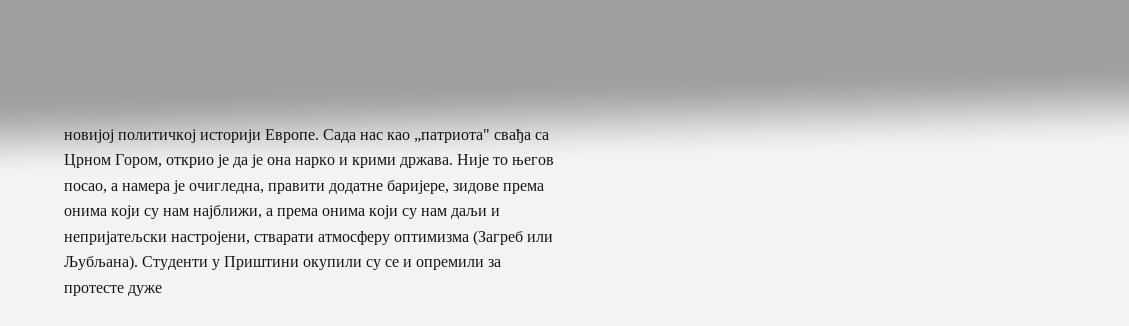новијој политичкој историји Европе. Сада нас као „патриота" свађа са Црном Гором, открио је да је она нарко и крими држава. Није то његов посао, а намера је очигледна, правити додатне баријере, зидове према онима који су нам најближи, а према онима који су нам даљи и непријатељски настројени, стварати атмосферу оптимизма (Загреб или Љубљана). Студенти у Приштини окупили су се и опремили за протесте дуже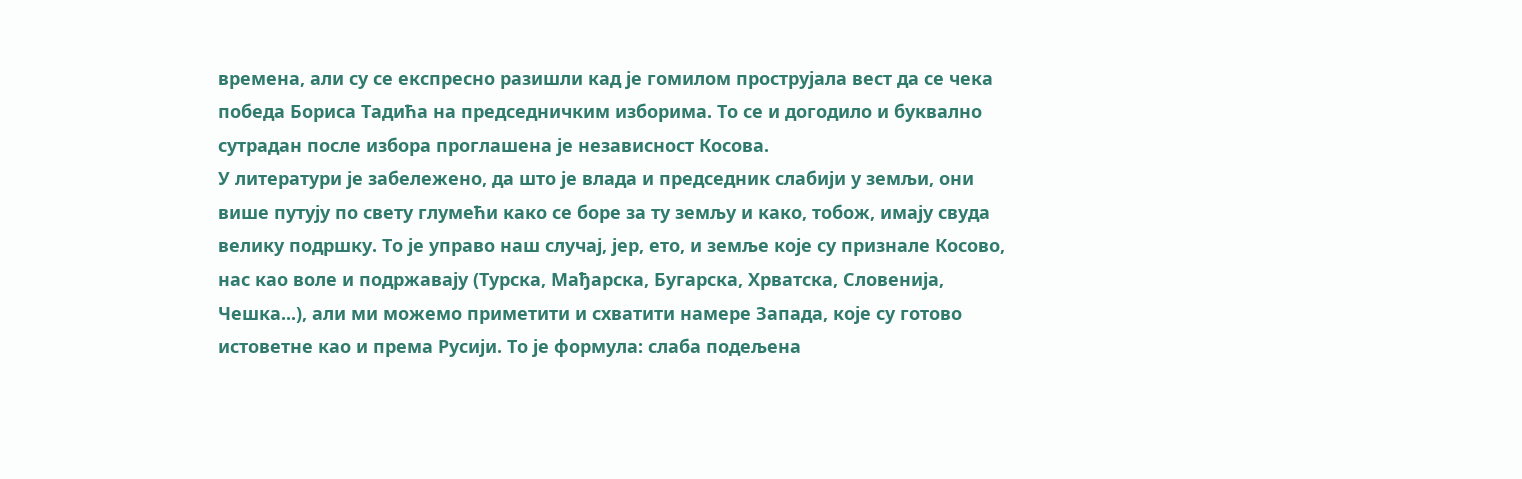времена, али су се експресно разишли кад је гомилом прострујала вест да се чека победа Бориса Тадића на председничким изборима. То се и догодило и буквално сутрадан после избора проглашена је независност Косова.
У литератури је забележено, да што је влада и председник слабији у земљи, они више путују по свету глумећи како се боре за ту земљу и како, тобож, имају свуда велику подршку. То је управо наш случај, јер, ето, и земље које су признале Косово, нас као воле и подржавају (Турска, Мађарска, Бугарска, Хрватска, Словенија, Чешка...), али ми можемо приметити и схватити намере Запада, које су готово истоветне као и према Русији. То је формула: слаба подељена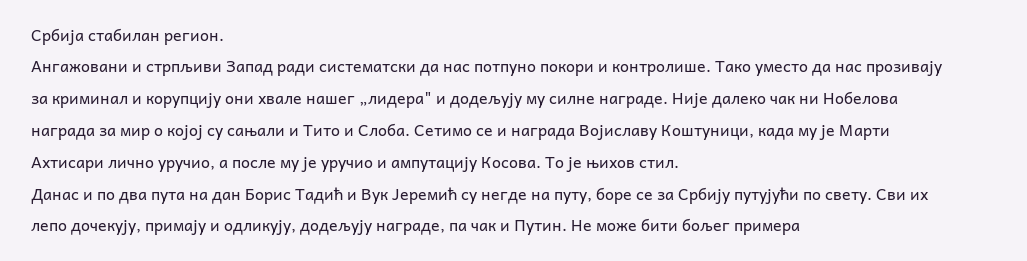Србија стабилан регион.
Ангажовани и стрпљиви Запад ради систематски да нас потпуно покори и контролише. Тако уместо да нас прозивају за криминал и корупцију они хвале нашег „лидера" и додељују му силне награде. Није далеко чак ни Нобелова награда за мир о којој су сањали и Тито и Слоба. Сетимо се и награда Војиславу Коштуници, када му је Марти Ахтисари лично уручио, а после му је уручио и ампутацију Косова. То је њихов стил.
Данас и по два пута на дан Борис Тадић и Вук Јеремић су негде на путу, боре се за Србију путујући по свету. Сви их лепо дочекују, примају и одликују, додељују награде, па чак и Путин. Не може бити бољег примера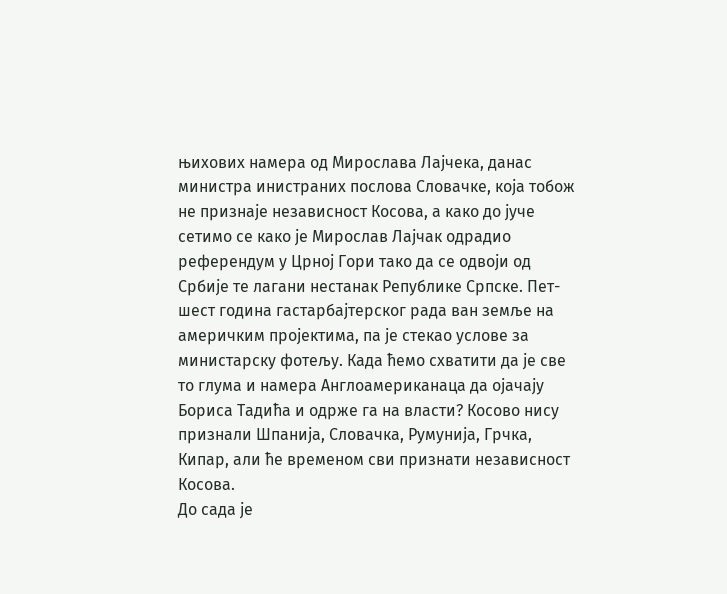њихових намера од Мирослава Лајчека, данас министра инистраних послова Словачке, која тобож не признаје независност Косова, а како до јуче сетимо се како је Мирослав Лајчак одрадио референдум у Црној Гори тако да се одвоји од Србије те лагани нестанак Републике Српске. Пет-шест година гастарбајтерског рада ван земље на америчким пројектима, па је стекао услове за министарску фотељу. Када ћемо схватити да је све то глума и намера Англоамериканаца да ојачају Бориса Тадића и одрже га на власти? Косово нису признали Шпанија, Словачка, Румунија, Грчка, Кипар, али ће временом сви признати независност Косова.
До сада је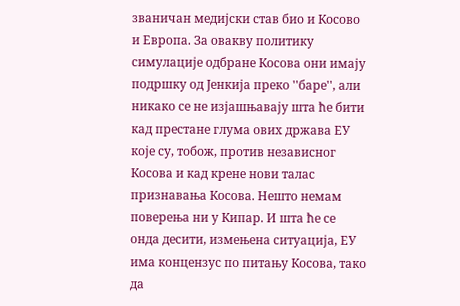званичан медијски став био и Косово и Европа. За овакву политику симулације одбране Косова они имају подршку од Јенкија преко ''баре'', али никако се не изјашњавају шта ће бити кад престане глума ових држава ЕУ које су, тобож, против независног Косова и кад крене нови талас признавања Косова. Нешто немам поверења ни у Кипар. И шта ће се онда десити, измењена ситуација, ЕУ има концензус по питању Косова, тако да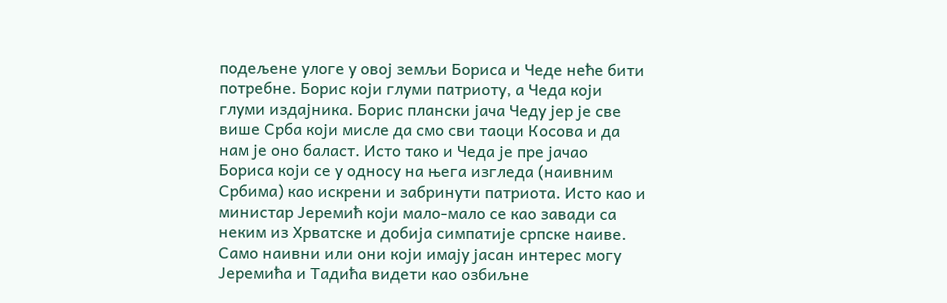подељене улоге у овој земљи Бориса и Чеде неће бити потребне. Борис који глуми патриоту, а Чеда који глуми издајника. Борис плански јача Чеду јер је све више Срба који мисле да смо сви таоци Косова и да нам је оно баласт. Исто тако и Чеда је пре јачао Бориса који се у односу на њега изгледа (наивним Србима) као искрени и забринути патриота. Исто као и министар Јеремић који мало-мало се као завади са неким из Хрватске и добија симпатије српске наиве. Само наивни или они који имају јасан интерес могу Јеремића и Тадића видети као озбиљне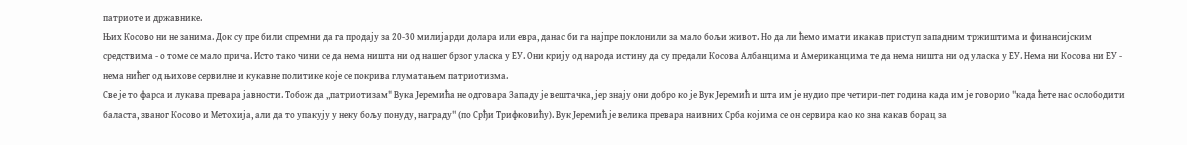патриоте и државнике.
Њих Косово ни не занима. Док су пре били спремни да га продају за 20-30 милијарди долара или евра, данас би га најпре поклонили за мало бољи живот. Но да ли ћемо имати икакав приступ западним тржиштима и финансијским средствима - о томе се мало прича. Исто тако чини се да нема ништа ни од нашег брзог уласка у ЕУ. Они крију од народа истину да су предали Косова Албанцима и Американцима те да нема ништа ни од уласка у ЕУ. Нема ни Косова ни ЕУ - нема нићег од њихове сервилне и кукавне политике које се покрива глуматањем патриотизма.
Све је то фарса и лукава превара јавности. Тобож да „патриотизам" Вука Јеремића не одговара Западу је вештачка, јер знају они добро ко је Вук Јеремић и шта им је нудио пре четири-пет година када им је говорио ''када ћете нас ослободити баласта, званог Косово и Метохија, али да то упакују у неку бољу понуду, награду'' (по Срђи Трифковићу). Вук Јеремић је велика превара наивних Срба којима се он сервира као ко зна какав борац за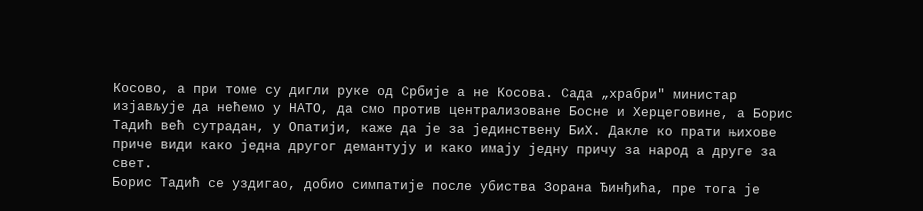Косово, а при томе су дигли руке од Србије а не Косова. Сада „храбри" министар изјављује да нећемо у НАТО, да смо против централизоване Босне и Херцеговине, а Борис Тадић већ сутрадан, у Опатији, каже да је за јединствену БиХ. Дакле ко прати њихове приче види како једна другог демантују и како имају једну причу за народ а друге за свет.
Борис Тадић се уздигао, добио симпатије после убиства Зорана Ђинђића, пре тога је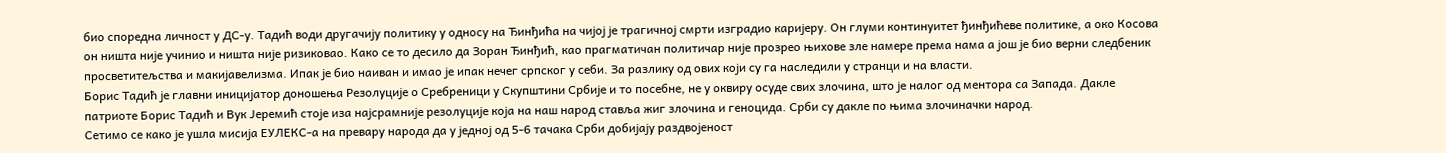био споредна личност у ДС-у. Тадић води другачију политику у односу на Ђинђића на чијој је трагичној смрти изградио каријеру. Он глуми континуитет ђинђићеве политике, а око Косова он ништа није учинио и ништа није ризиковао. Како се то десило да Зоран Ђинђић, као прагматичан политичар није прозрео њихове зле намере према нама а још је био верни следбеник просветитељства и макијавелизма. Ипак је био наиван и имао је ипак нечег српског у себи. За разлику од ових који су га наследили у странци и на власти.
Борис Тадић је главни иницијатор доношења Резолуције о Сребреници у Скупштини Србије и то посебне, не у оквиру осуде свих злочина, што је налог од ментора са Запада. Дакле патриоте Борис Тадић и Вук Јеремић стоје иза најсрамније резолуције која на наш народ ставља жиг злочина и геноцида. Срби су дакле по њима злочиначки народ.
Сетимо се како је ушла мисија ЕУЛЕКС-а на превару народа да у једној од 5-6 тачака Срби добијају раздвојеност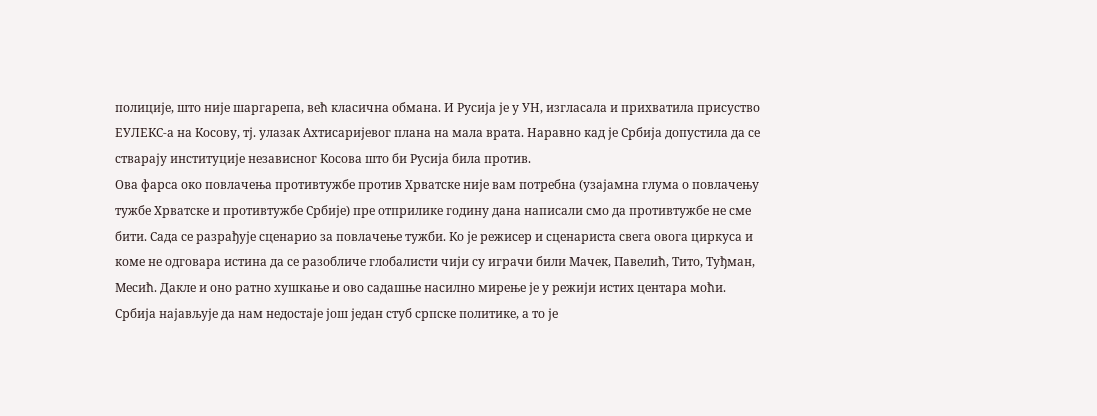полиције, што није шаргарепа, већ класична обмана. И Русија је у УН, изгласала и прихватила присуство ЕУЛЕКС-а на Косову, тј. улазак Ахтисаријевог плана на мала врата. Наравно кад је Србија допустила да се стварају институције независног Косова што би Русија била против.
Ова фарса око повлачења противтужбе против Хрватске није вам потребна (узајамна глума о повлачењу тужбе Хрватске и противтужбе Србије) пре отприлике годину дана написали смо да противтужбе не сме бити. Сада се разрађује сценарио за повлачење тужби. Ко је режисер и сценариста свега овога циркуса и коме не одговара истина да се разобличе глобалисти чији су играчи били Мачек, Павелић, Тито, Туђман, Месић. Дакле и оно ратно хушкање и ово садашње насилно мирење је у режији истих центара моћи.
Србија најављује да нам недостаје још један стуб српске политике, а то је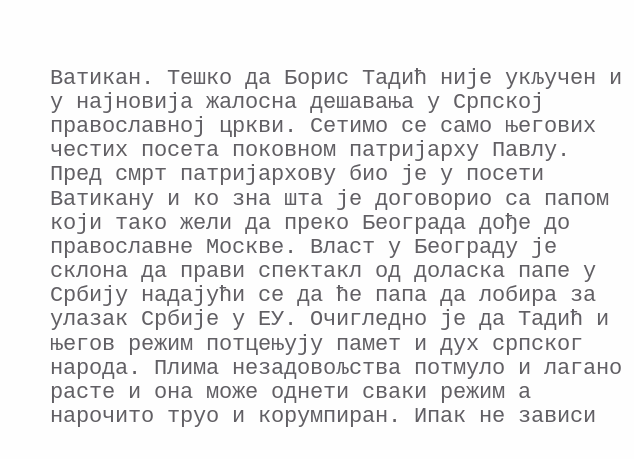Ватикан. Тешко да Борис Тадић није укључен и у најновија жалосна дешавања у Српској православној цркви. Сетимо се само његових честих посета поковном патријарху Павлу. Пред смрт патријархову био је у посети Ватикану и ко зна шта је договорио са папом који тако жели да преко Београда дође до православне Москве. Власт у Београду је склона да прави спектакл од доласка папе у Србију надајући се да ће папа да лобира за улазак Србије у ЕУ. Очигледно је да Тадић и његов режим потцењују памет и дух српског народа. Плима незадовољства потмуло и лагано расте и она може однети сваки режим а нарочито труо и корумпиран. Ипак не зависи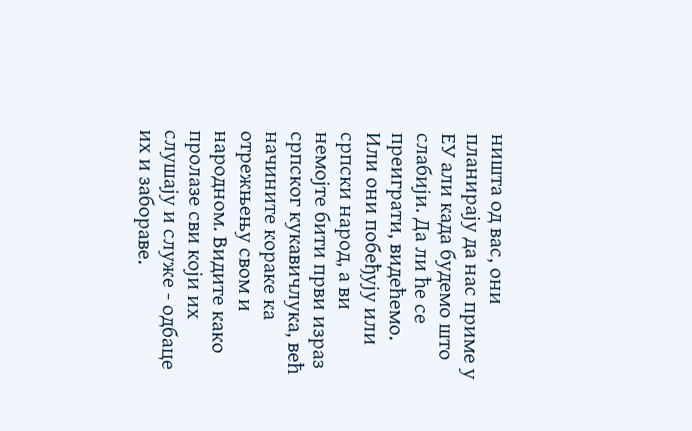ништа од вас, они планирају да нас приме у ЕУ али када будемо што слабији. Да ли ће се преиграти, видећемо.
Или они побеђују или српски народ, а ви немојте бити први израз српског кукавичлука, већ начините кораке ка отрежњењу свом и народном. Видите како пролазе сви који их слушају и служе - одбаце их и забораве.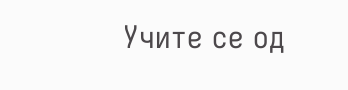Учите се од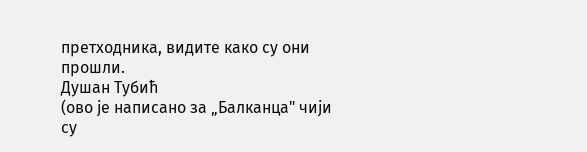претходника, видите како су они прошли.
Душан Тубић
(ово је написано за „Балканца" чији су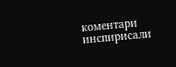коментари инспирисали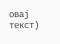овај текст)